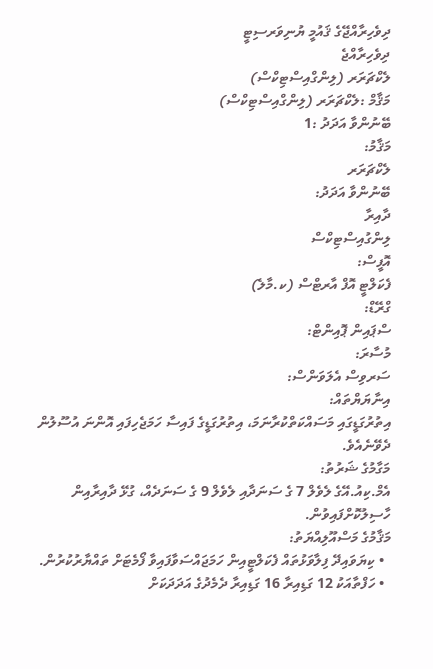ދިވެހިރާއްޖޭގެ ޤައުމީ ޔުނިވަރސިޓީ
ދިވެހިރާއްޖެ
ލެކްޗަރަރ (ލިންގްއިސްޓިކްސް)
މަޤާމް :ލެކްޗަރަރ (ލިންގްއިސްޓިކްސް)
ބޭނުންވާ އަދަދު :1
މަޤާމު:
ލެކްޗަރަރ
ބޭނުންވާ އަދަދު:
ދާއިރާ
ލިންގުއިސްޓިކްސް
އޮފީސް:
ފެކަލްޓީ އޮފް އާރޓްސް (ކ.މާލެ)
ގްރޭޑް:
ސްޕައިން ޕޮއިންޓް:
މުސާރަ:
ސަރވިސް އެލަވަންސް:
އިނާޔަޔްތައް:
އިތުރުގަޑީގައި މަސައްކަތްކުރާނަމަ، އިތުރުގަޑީގެ ފައިސާ ހަމަޖެހިފައި އޮންނަ އުސޫލުން ދެވޭނެއެވެ.
މަގާމުގެ ޝަރުތު:
އެމް.ކިއު.އޭގެ ލެވެލް 7 ގެ ސަނަދާއި ލެވެލް 9 ގެ ސަނަދެއް، ގުޅޭ ދާއިރާއިން ހާސިލުކޮށްފައިވުން.
މަޤާމުގެ މަސްއޫލިއްޔަތު:
  • ކިޔަވައިދޭ ފިލާވަޅުތައް ފެކަލްޓީއިން ހަމަޖައްސަވާފައިވާ ފޯމެޓަށް ތައްޔާރުކުރުން.
  • ހަފްތާއަކު 12 ގަޑިއިރާ 16 ގަޑިއިރާ ދެމެދުގެ އަދަދަކަށް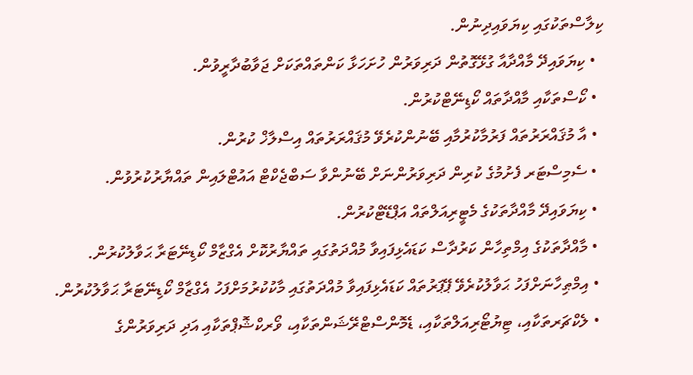ކިލާސްތަކުގައި ކިޔަވައިދިނުން.
  • ކިޔަވައިދޭ މާއްދާއާ ގުޅޭގޮތުން ދަރިވަރުން ހުށަހަޅާ ކަންތައްތަކަށް ޖަވާބުދާރީވުން.
  • ކޯސްތަކާއި މާއްދާތައް ކޯޑިނޭޓްކުރުން.
  • އާ މުޤައްރަރުތައް ފަރުމާކުރުމާއި ބޭނުންކުރެވޭ މުޤައްރަރުތައް އިސްލާޚް ކުރުން.
  • ސެމިސްޓަރ ފެށުމުގެ ކުރިން ދަރިވަރުންނަށް ބޭނުންވާ ސަބްޖެކްޓް އައުޓްލައިން ތައްޔާރުކުރުވުން.
  • ކިޔަވައިދޭ މާއްދާތަކުގެ މެޓީރިއަލްތައް އަޕްޑޭޓްކުރުން.
  • މާއްދާތަކުގެ އިމްތިހާން ކަރުދާސް ކަޑައެޅިފައިވާ މުއްދަތުގައި ތައްޔާރުކޮށް އެގްޒާމް ކޯޑިނޭޓަރާ ޙަވާލުކުރުން.
  • އިމްޠިހާނަށްފަހު ޙަވާލުކުރެވޭ ޕޭޕަރުތައް ކަޑައެޅިފައިވާ މުއްދަތުގައި މާކުކުރުމަށްފަހު އެގްޒާމް ކޯޑިނޭޓަރާ ޙަވާލުކުރުން.
  • ލެކްޗަރތަކާއި، ޓިޔުޓޯރިއަލްތަކާއި، ޑެމޮންސްޓްރޭޝަންތަކާއި، ވޯރކްޝޮޕްތަކާއި އަދި ދަރިވަރުންގެ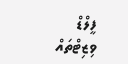ފީލްޑް ވިޒިޓްތައް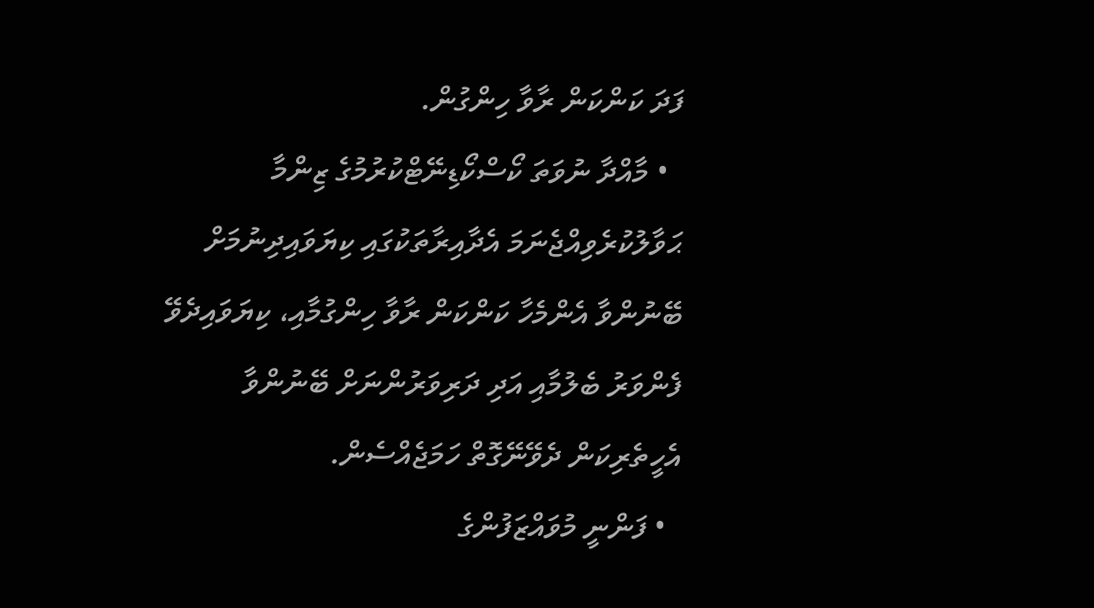ފަދަ ކަންކަން ރާވާ ހިންގުން.
  • މާއްދާ ނުވަތަ ކޯސްކޯޑިނޭޓްކުރުމުގެ ޒިންމާ ޙަވާލުކުރެވިއްޖެނަމަ އެދާއިރާތަކުގައި ކިޔަވައިދިނުމަށް ބޭނުންވާ އެންމެހާ ކަންކަން ރާވާ ހިންގުމާއި، ކިޔަވައިދެވޭ ފެންވަރު ބެލުމާއި އަދި ދަރިވަރުންނަށް ބޭނުންވާ އެހީތެރިކަން ދެވޭނޭގޮތް ހަމަޖެއްސެން.
  • ފަންނީ މުވައްޒަފުންގެ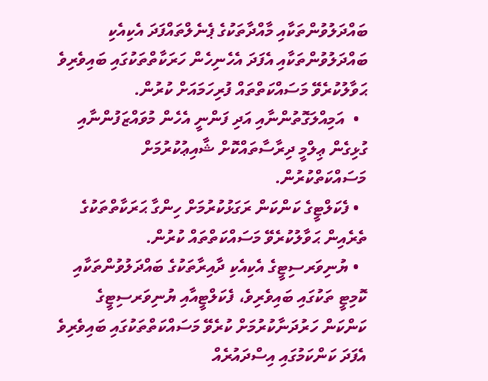ބައްދަލުވުންތަކާއި މާއްދާތަކުގެ ޕެނެލްތައްފަދަ އެކިއެކި ބައްދަލުވުންތަކާއި އެފަދަ އެހެނިހެން ހަރަކާތްތަކުގައި ބައިވެރިވެ ޙަވާލުކުރެވޭ މަސައްކަތްތައް ފުރިހަމައަށް ކުރުން.
  •  އަމިއްލަގޮތުންނާއި އަދި ފަންނީ އެހެން މުވައްޒަފުންނާއި ގުޅިގެން ޢިލްމީ ދިރާސާތައްކޮށް ޝާއިޢުކުރުމަށް މަސައްކަތްކުރުން.
  • ފެކަލްޓީގެ ކަންކަން ރަގަޅުކުރުމަށް ހިންގާ ޙަރަކާތްތަކުގެ ތެރެއިން ޙަވާލުކުރެވޭ މަސައްކަތްތައް ކުރުން.
  • ޔުނިވަރސިޓީގެ އެކިއެކި ދާއިރާތަކުގެ ބައްދަލުވުންތަކާއި ކޮމިޓީ ތަކުގައި ބައިވެރިވެ، ފެކަލްޓީއާއި ޔުނިވަރސިޓީގެ ކަންކަން ހަރުދަނާކުރުމަށް ކުރެވޭ މަސައްކަތްތަކުގައި ބައިވެރިވެ އެފަދަ ކަންކަމުގައި އިސްދައުރެއް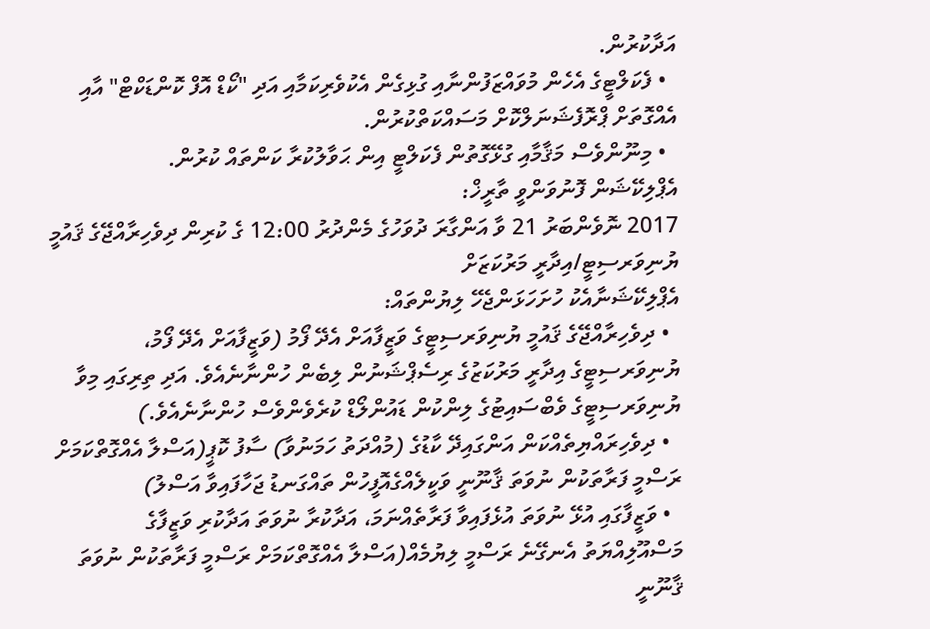އަދާކުރުން.
  • ފެކަލްޓީގެ އެހެން މުވައްޒަފުންނާއި ގުޅިގެން އެކުވެރިކަމާއި އަދި "ކޯޑް އޮފް ކޮންޑަކްޓް" އާއި އެއްގޮތަށް ޕްރޮފެޝަނަލްކޮށް މަސައްކަތްކުރުން.
  • މިނޫންވެސް މަޤާމާއި ގުޅޭގޮތުން ފެކަލްޓީ އިން ޙަވާލުކުރާ ކަންތައް ކުރުން.
އެޕްލިކޭޝަން ފޮނުވަންވީ ތާރީޚް:
2017 ނޮވެންބަރު 21 ވާ އަންގާރަ ދުވަހުގެ މެންދުރު 12:00 ގެ ކުރިން ދިވެހިރާއްޖޭގެ ޤައުމީ ޔުނިވަރސިޓީ/އިދާރީ މަރުކަޒަށް
އެޕްލިކޭޝަނާއެކު ހުށަހަޅަންޖެހޭ ލިޔުންތައް:
  • ދިވެހިރާއްޖޭގެ ޤައުމީ ޔުނިވަރސިޓީގެ ވަޒީފާއަށް އެދޭ ފޯމު (ވަޒީފާއަށް އެދޭ ފޯމު، ޔުނިވަރސިޓީގެ އިދާރީ މަރުކަޒުގެ ރިސެޕްޝަނުން ލިބެން ހުންނާނެއެވެ. އަދި ތިރިގައި މިވާ ޔުނިވަރސިޓީގެ ވެބްސައިޓުގެ ލިންކުން ޑައުންލޯޑް ކުރެވެންވެސް ހުންނާނެއެވެ.)
  • ދިވެހިރައްޔިތެއްކަން އަންގައިދޭ ކާޑުގެ (މުއްދަތު ހަމަނުވާ) ސާފު ކޮޕީ(އަސްލާ އެއްގޮތްކަމަށް ރަސްމީ ފަރާތަކުން ނުވަތަ ޤާނޫނީ ވަކީލެއްގެއޮފީހުން ތައްގަނޑު ޖަހާފައިވާ އަސްލު)
  • ވަޒީފާގައި އުޅޭ ނުވަތަ އުޅެފައިވާ ފަރާތެއްނަމަ، އަދާކުރާ ނުވަތަ އަދާކުރި ވަޒީފާގެ މަސްއޫލިއްޔަތު އެނގޭނެ ރަސްމީ ލިޔުމެއް(އަސްލާ އެއްގޮތްކަމަށް ރަސްމީ ފަރާތަކުން ނުވަތަ ޤާނޫނީ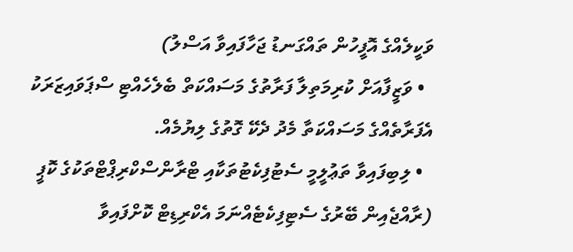ވަކީލެއްގެ އޮފީހުން ތައްގަނޑު ޖަހާފައިވާ އަސްލު)
  • ވަޒީފާއަށް ކުރިމަތިލާ ފަރާތުގެ މަސައްކަތް ބެލެހެއްޓި ސްޕަވައިޒަރަކު އެފަރާތެއްގެ މަސައްކަތާ މެދު ދެކޭ ގޮތުގެ ލިޔުމެއް.
  • ލިބިފައިވާ ތަޢުލީމީ ސެޓުފިކެޓުތަކާއި ޓްރާންސްކްރިޕްޓްތަކުގެ ކޮޕީ (ރާއްޖެއިން ބޭރުގެ ސެޓިފިކެޓެއްނަމަ އެކްރިޑިޓް ކޮށްފައިވާ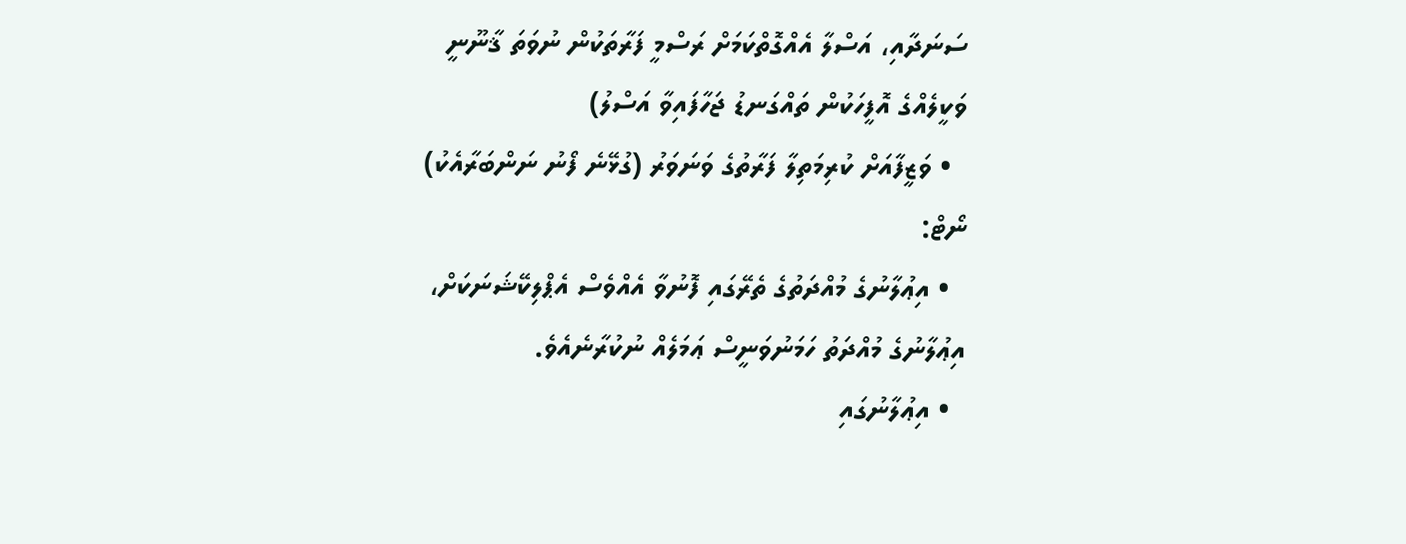ސަނަދާއި، އަސްލާ އެއްގޮތްކަމަށް ރަސްމީ ފަރާތަކުން ނުވަތަ ޤާނޫނީ ވަކީލެއްގެ އޮފީހަކުން ތައްގަނޑު ޖަހާފައިވާ އަސްލު)
  • ވަޒީފާއަށް ކުރިމަތިލާ ފަރާތުގެ ވަނަވަރު (ގުޅޭނެ ފޯނު ނަންބަރާއެކު)
ނޯޓް:
  • އިޢުލާނުގެ މުއްދަތުގެ ތެރޭގައި ފޮނުވާ އެއްވެސް އެޕްލިކޭޝަނަކަށް، އިޢުލާނުގެ މުއްދަތު ހަމަނުވަނީސް ޢަމަލެއް ނުކުރާނެއެވެ.
  • އިޢުލާނުގައި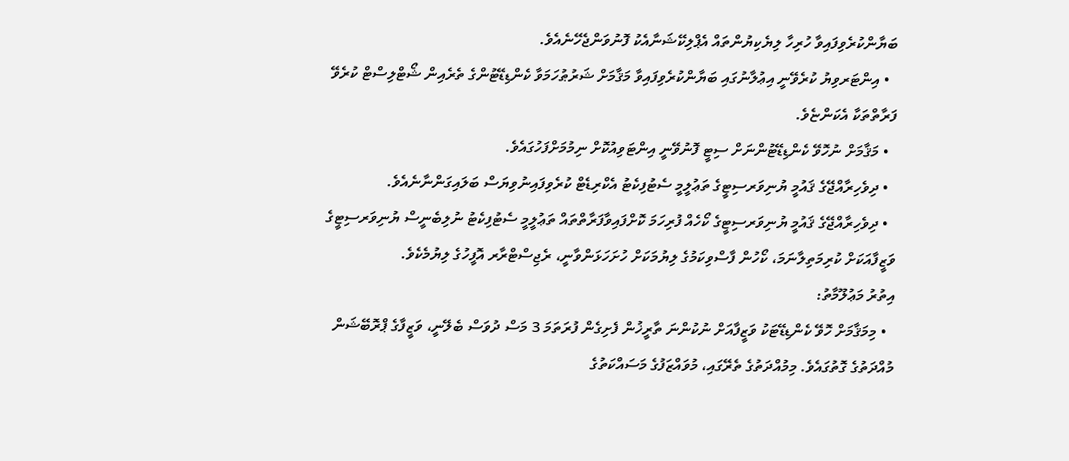ބަޔާންކުރެވިފައިވާ ހުރިހާ ލިޔެކިޔުންތައް އެޕްލިކޭޝަނާއެކު ފޮނުވަންޖެހޭނެއެވެ.
  • އިންޓަރވިޔު ކުރެވޭނީ އިޢުލާނުގައި ބަޔާންކުރެވިފައިވާ މަޤާމަށް ޝަރުޠުހަމަވާ ކެންޑިޑޭޓުންގެ ތެރެއިން ޝޯޓްލިސްޓް ކުރެވޭ ފަރާތްތަކާ އެކަންޏެވެ.
  • މަޤާމަށް ނުހޮވޭ ކެންޑިޑޭޓުންނަށް ސިޓީ ފޮނުވޭނީ އިންޓަވިއުކޮށް ނިމުމަށްފަހުގައެވެ.
  • ދިވެހިރާއްޖޭގެ ޤައުމީ ޔުނިވަރސިޓީގެ ތަޢުލީމީ ސެޓުފިކެޓު އެކްރިޑެޓް ކުރެވިފައިނުވިޔަސް ބަލައިގަންނާނެއެވެ.
  • ދިވެހިރާއްޖޭގެ ޤައުމީ ޔުނިވަރސިޓީގެ ކޯހެއް ފުރިހަމަ ކޮށްފައިވާފަރާތްތައް ތަޢުލީމީ ސެޓުފިކެޓު ނުލިބެނީސް ޔުނިވަރސިޓީގެ ވަޒީފާއަކަށް ކުރިމަތިލާނަމަ، ކޯހުން ފާސްވިކަމުގެ ލިޔުމަކަށް ހުށަހަޅަންވާނީ، ރެޖިސްޓްރާރ އޮފީހުގެ ލިޔުމެކެވެ.
އިތުރު މަޢުލޫމާތު:
  • މިމަޤާމަށް ހޮވޭ ކެންޑިޑޭޓަކު ވަޒީފާއަށް ނުކުންނަ ތާރީޚުން ފެށިގެން ފުރަތަމަ 3 މަސް ދުވަސް ބެލޭނީ، ވަޒީފާގެ ޕްރޮބޭޝަން މުއްދަތުގެ ގޮތުގައެވެ. މިމުއްދަތުގެ ތެރޭގައި، މުވައްޒަފުގެ މަސައްކަތުގެ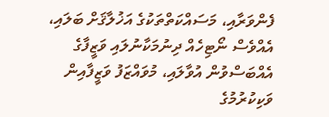ފެންވަރާއި، މަސައްކަތްތަކުގެ އަޚުލާޤަށް ބަލައި، އެއްވެސް ނޯޓިހެއް ދިނުމަކާނުލައި ވަޒީފާގެ އެއްބަސްވުން އުވާލައި، މުވައްޒަފު ވަޒީފާއިން ވަކިކުރުމުގެ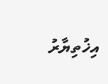އިޚުތިޔާރު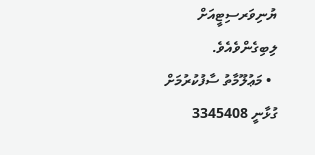ޔުނިވަރސިޓީއަށް ލިބިގެންވެއެވެ.
  • މަޢުލޫމާތު ސާފުކުރުމަށް ގުޅާނީ 3345408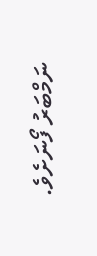ނަމްބަރު ފޯނަށެވެ.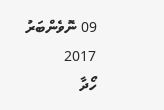09 ނޮވެންބަރު 2017
ހޯދާ